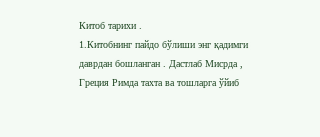Китоб тарихи .
1.Китобнинг пайдо бўлиши энг қадимги даврдан бошланган . Дастлаб Мисрда , Греция Римда тахта ва тошларга ўйиб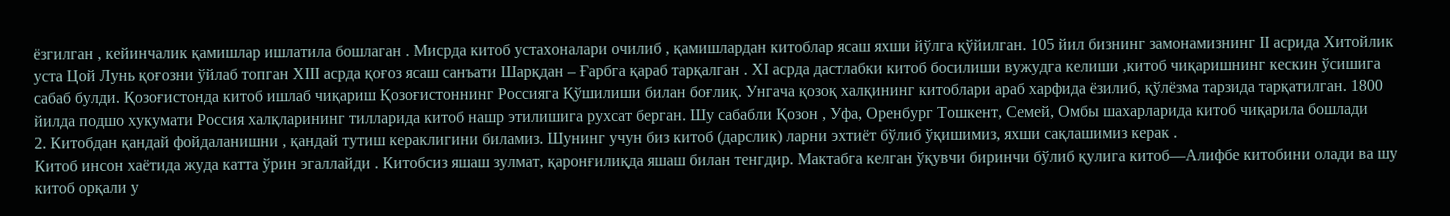ёзгилган , кейинчалик қамишлар ишлатила бошлаган . Мисрда китоб устахоналари очилиб , қамишлардан китоблар ясаш яхши йўлга қўйилган. 105 йил бизнинг замонамизнинг ІІ асрида Хитойлик уста Цой Лунь қоғозни ўйлаб топган ХІІІ асрда қоғоз ясаш санъати Шарқдан – Ғарбга қараб тарқалган . ХІ асрда дастлабки китоб босилиши вужудга келиши ,китоб чиқаришнинг кескин ўсишига сабаб булди. Қозоғистонда китоб ишлаб чиқариш Қозоғистоннинг Россияга Қўшилиши билан боғлиқ. Унгача қозоқ халқининг китоблари араб харфида ёзилиб, қўлёзма тарзида тарқатилган. 1800 йилда подшо хукумати Россия халқларининг тилларида китоб нашр этилишига рухсат берган. Шу сабабли Қозон , Уфа, Оренбург Тошкент, Семей, Омбы шахарларида китоб чиқарила бошлади
2. Китобдан қандай фойдаланишни , қандай тутиш кераклигини биламиз. Шунинг учун биз китоб (дарслик) ларни эхтиёт бўлиб ўқишимиз, яхши сақлашимиз керак .
Китоб инсон хаётида жуда катта ўрин эгаллайди . Китобсиз яшаш зулмат, қаронғилиқда яшаш билан тенгдир. Мактабга келган ўқувчи биринчи бўлиб қулига китоб—Алифбе китобини олади ва шу китоб орқали у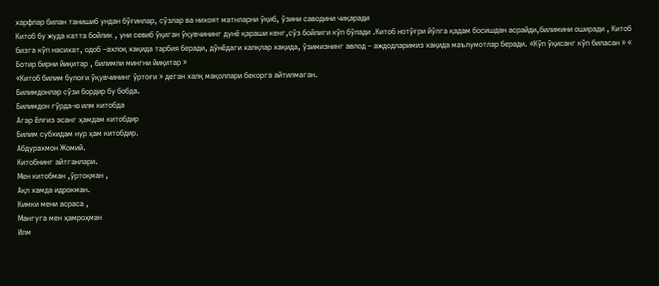харфлар билан танишиб ундан бўғинлар, сўзлар ва нихоят матнларни ўқиб, ўзини саводини чиқаради
Китоб бу жуда катта бойлик , уни севиб ўқиган ўқувчининг дунё қараши кенг,сўз бойлиги кўп бўлади .Китоб нотўғри йўлга қадам босишдан асрайди,билимини оширади , Китоб бизга кўп насихат, одоб –ахлоқ хақида тарбия беради, дўнёдаги халқлар хақида, ўзимизнинг авлод – аждодларимиз хақида маълумотлар беради. «Кўп ўқисанг кўп биласан » « Ботир бирни йиқитар , билимли мингни йиқитар »
«Китоб билим булоғи ўқувчининг ўртоғи » деган халқ мақоллари бекорга айтилмаган.
Билимдонлар сўзи бордир бу бобда.
Билимдон гўрда-ю илм китобда
Агар ёлғиз эсанг ҳамдам китобдир
Билим субхидам нур ҳам китобдир.
Абдурахмон Жомий.
Китобнинг айтганлари.
Мен китобман ,ўртоқман ,
Ақл хамда идрокман.
Кимки мени асраса ,
Мангуга мен ҳамроҳман
Илм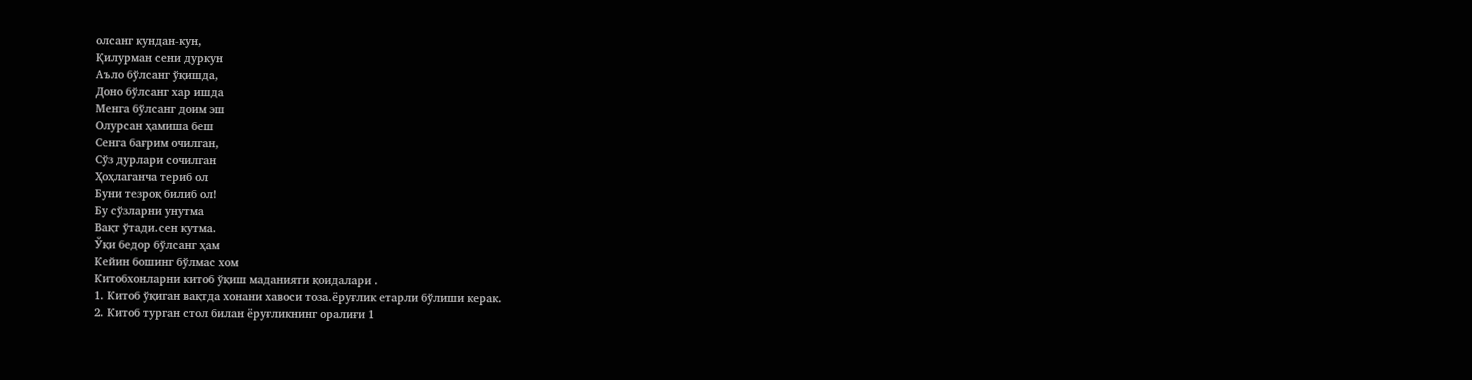олсанг кундан-кун,
Қилурман сени дуркун
Аъло бўлсанг ўқишда,
Доно бўлсанг хар ишда
Менга бўлсанг доим эш
Олурсан ҳамиша беш
Сенга бағрим очилган,
Сўз дурлари сочилган
Ҳоҳлаганча териб ол
Буни тезроқ билиб ол!
Бу сўзларни унутма
Вақт ўтади.сен кутма.
Ўқи бедор бўлсанг ҳам
Кейин бошинг бўлмас хом
Китобхонларни китоб ўқиш маданияти қоидалари .
1. Китоб ўқиган вақтда хонани хавоси тоза.ёруғлик етарли бўлиши керак.
2. Китоб турган стол билан ёруғликнинг оралиғи 1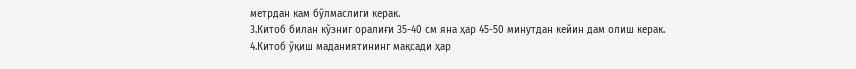метрдан кам бўлмаслиги керак.
3.Китоб билан кўзниг оралиғи 35-40 см яна ҳар 45-50 минутдан кейин дам олиш керак.
4.Китоб ўқиш маданиятининг мақсади ҳар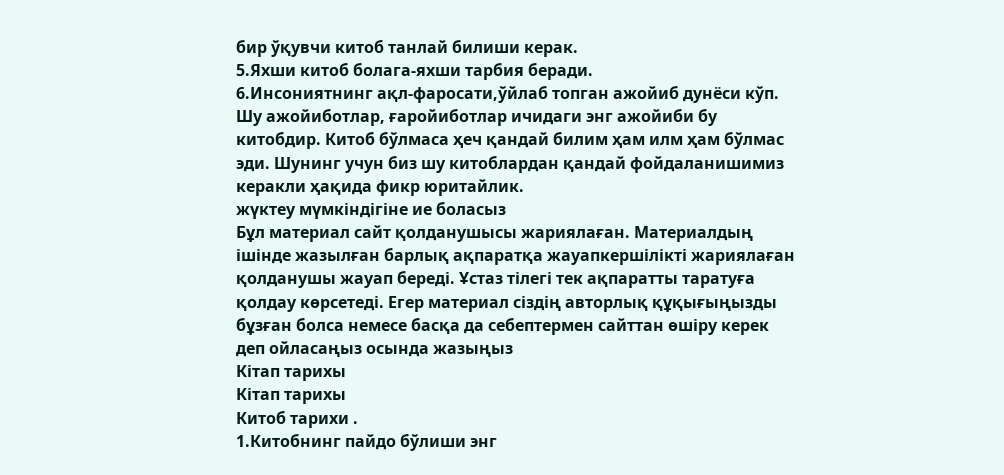бир ўқувчи китоб танлай билиши керак.
5.Яхши китоб болага-яхши тарбия беради.
6.Инсониятнинг ақл-фаросати,ўйлаб топган ажойиб дунёси кўп. Шу ажойиботлар, ғаройиботлар ичидаги энг ажойиби бу китобдир. Китоб бўлмаса ҳеч қандай билим ҳам илм ҳам бўлмас эди. Шунинг учун биз шу китоблардан қандай фойдаланишимиз керакли ҳақида фикр юритайлик.
жүктеу мүмкіндігіне ие боласыз
Бұл материал сайт қолданушысы жариялаған. Материалдың ішінде жазылған барлық ақпаратқа жауапкершілікті жариялаған қолданушы жауап береді. Ұстаз тілегі тек ақпаратты таратуға қолдау көрсетеді. Егер материал сіздің авторлық құқығыңызды бұзған болса немесе басқа да себептермен сайттан өшіру керек деп ойласаңыз осында жазыңыз
Кітап тарихы
Кітап тарихы
Китоб тарихи .
1.Китобнинг пайдо бўлиши энг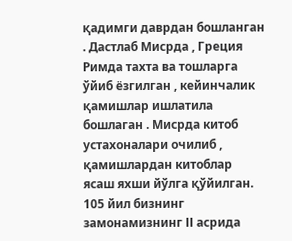қадимги даврдан бошланган . Дастлаб Мисрда , Греция Римда тахта ва тошларга ўйиб ёзгилган , кейинчалик қамишлар ишлатила бошлаган . Мисрда китоб устахоналари очилиб , қамишлардан китоблар ясаш яхши йўлга қўйилган. 105 йил бизнинг замонамизнинг ІІ асрида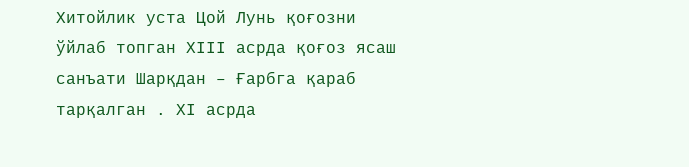Хитойлик уста Цой Лунь қоғозни ўйлаб топган ХІІІ асрда қоғоз ясаш санъати Шарқдан – Ғарбга қараб тарқалган . ХІ асрда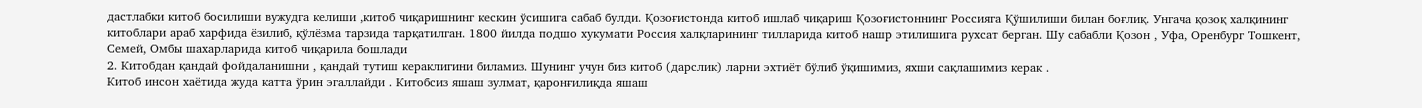дастлабки китоб босилиши вужудга келиши ,китоб чиқаришнинг кескин ўсишига сабаб булди. Қозоғистонда китоб ишлаб чиқариш Қозоғистоннинг Россияга Қўшилиши билан боғлиқ. Унгача қозоқ халқининг китоблари араб харфида ёзилиб, қўлёзма тарзида тарқатилган. 1800 йилда подшо хукумати Россия халқларининг тилларида китоб нашр этилишига рухсат берган. Шу сабабли Қозон , Уфа, Оренбург Тошкент, Семей, Омбы шахарларида китоб чиқарила бошлади
2. Китобдан қандай фойдаланишни , қандай тутиш кераклигини биламиз. Шунинг учун биз китоб (дарслик) ларни эхтиёт бўлиб ўқишимиз, яхши сақлашимиз керак .
Китоб инсон хаётида жуда катта ўрин эгаллайди . Китобсиз яшаш зулмат, қаронғилиқда яшаш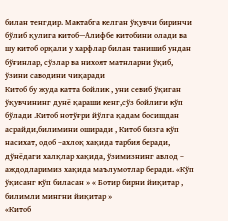билан тенгдир. Мактабга келган ўқувчи биринчи бўлиб қулига китоб—Алифбе китобини олади ва шу китоб орқали у харфлар билан танишиб ундан бўғинлар, сўзлар ва нихоят матнларни ўқиб, ўзини саводини чиқаради
Китоб бу жуда катта бойлик , уни севиб ўқиган ўқувчининг дунё қараши кенг,сўз бойлиги кўп бўлади .Китоб нотўғри йўлга қадам босишдан асрайди,билимини оширади , Китоб бизга кўп насихат, одоб –ахлоқ хақида тарбия беради, дўнёдаги халқлар хақида, ўзимизнинг авлод – аждодларимиз хақида маълумотлар беради. «Кўп ўқисанг кўп биласан » « Ботир бирни йиқитар , билимли мингни йиқитар »
«Китоб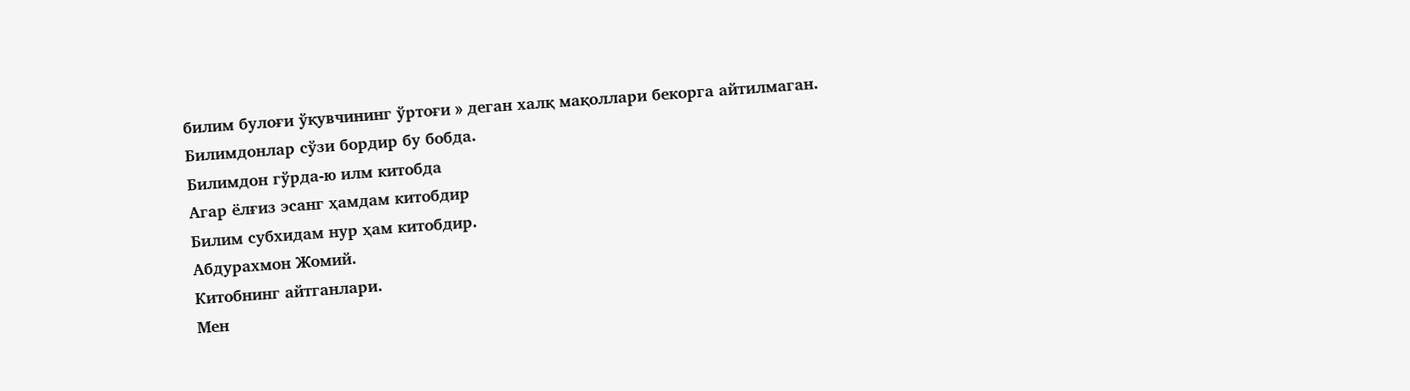билим булоғи ўқувчининг ўртоғи » деган халқ мақоллари бекорга айтилмаган.
Билимдонлар сўзи бордир бу бобда.
Билимдон гўрда-ю илм китобда
Агар ёлғиз эсанг ҳамдам китобдир
Билим субхидам нур ҳам китобдир.
Абдурахмон Жомий.
Китобнинг айтганлари.
Мен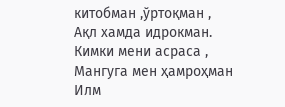китобман ,ўртоқман ,
Ақл хамда идрокман.
Кимки мени асраса ,
Мангуга мен ҳамроҳман
Илм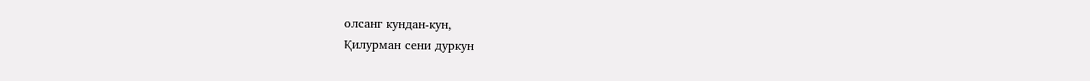олсанг кундан-кун,
Қилурман сени дуркун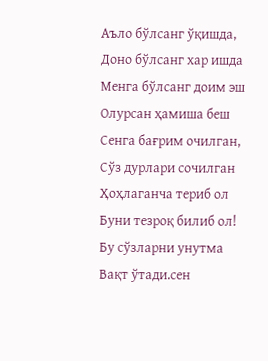Аъло бўлсанг ўқишда,
Доно бўлсанг хар ишда
Менга бўлсанг доим эш
Олурсан ҳамиша беш
Сенга бағрим очилган,
Сўз дурлари сочилган
Ҳоҳлаганча териб ол
Буни тезроқ билиб ол!
Бу сўзларни унутма
Вақт ўтади.сен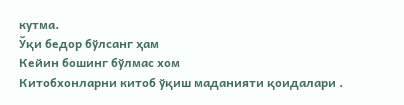кутма.
Ўқи бедор бўлсанг ҳам
Кейин бошинг бўлмас хом
Китобхонларни китоб ўқиш маданияти қоидалари .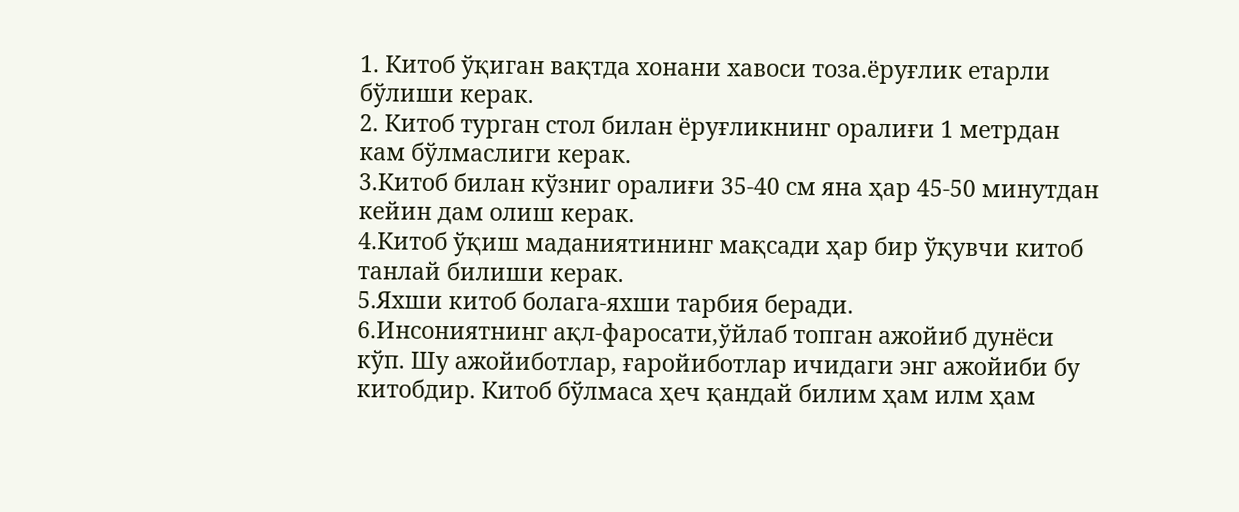1. Китоб ўқиган вақтда хонани хавоси тоза.ёруғлик етарли бўлиши керак.
2. Китоб турган стол билан ёруғликнинг оралиғи 1 метрдан кам бўлмаслиги керак.
3.Китоб билан кўзниг оралиғи 35-40 см яна ҳар 45-50 минутдан кейин дам олиш керак.
4.Китоб ўқиш маданиятининг мақсади ҳар бир ўқувчи китоб танлай билиши керак.
5.Яхши китоб болага-яхши тарбия беради.
6.Инсониятнинг ақл-фаросати,ўйлаб топган ажойиб дунёси кўп. Шу ажойиботлар, ғаройиботлар ичидаги энг ажойиби бу китобдир. Китоб бўлмаса ҳеч қандай билим ҳам илм ҳам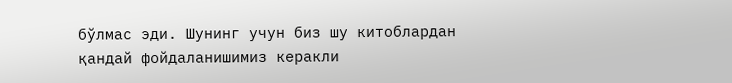бўлмас эди. Шунинг учун биз шу китоблардан қандай фойдаланишимиз керакли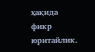ҳақида фикр юритайлик.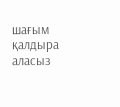шағым қалдыра аласыз